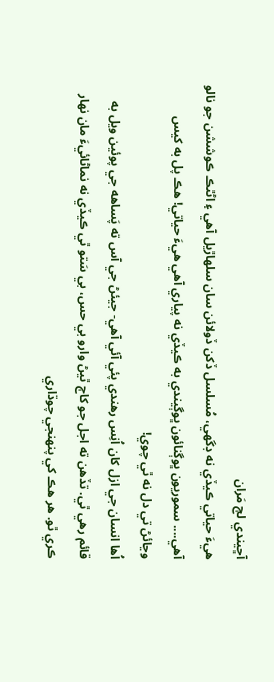آڇيندي لڄ مَران
هيءَ حياتي ڪيڏي نه ڊگهي، مُسلسل ڏکن ڏولائن سان سلهاڙيل آهي ۽ اڻٿڪ ڪوششن جو نالو آهي.... سموريون ڀوڳنائون ڀوڳيندي به ڪيڏي نه پياري آهي هيءَ حياتي! هڪ پل به کيس وڃائڻ تي دل نه ٿي چوي!
اُها انسان جي ازل کان اُنِس رهندي پئي آئي آهي- جيئڻ جي آس ته پَساهه جي پوئين ويل به قائم رهي ٿي. تڏهن ته اجل جو کاڄ ٿيڻ وارو بي حس، بي سَتو ٿي ڪيڏي نه نماڻائيءَ مان نهار ڪري ٿو. هر هڪ کي پنهنجي چوڌاري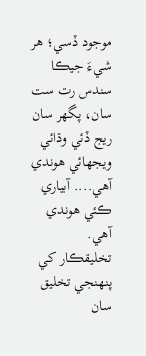موجود ڏسي؛ هر شيءَ جيڪا سندس رت ست سان، پگهر سان ريج ڏئي وڌائي ويجهائي هوندي آهي.... آبياري ڪئي هوندي آهي.
تخليقڪار کي پنهنجي تخليق سان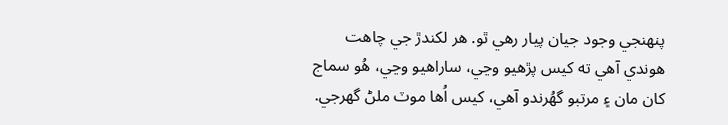پنهنجي وجود جيان پيار رهي ٿو. هر لکندڙ جي چاهت هوندي آهي ته کيس پڙهيو وڃي، ساراهيو وڃي، هُو سماج کان مان ۽ مرتبو گهُرندو آهي، کيس اُها موٽ ملڻ گهرجي.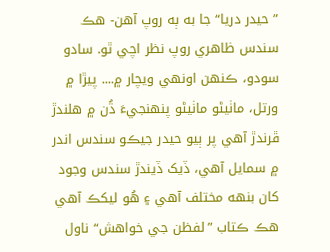”حيدر دريا“ جا به ٻه روپ آهن- هڪ سندس ظاهري روپ نظر اچي ٿو. سادو سودو، ڪنهن اونهي ويچار ۾.... پيڙا ۾ ورتل، ماٺيڻو ماٺيڻو پنهنجيءَ ڌُن ۾ هلندڙ ڦرندڙ آهي پر ٻيو حيدر جيڪو سندس اندر ۾ سمايل آهي، ڏيک ڏيندڙ سندس وجود کان بنهه مختلف آهي ۽ هُو ليکڪ آهي هڪ ڪتاب ”لفظن جي خواهش“ ناول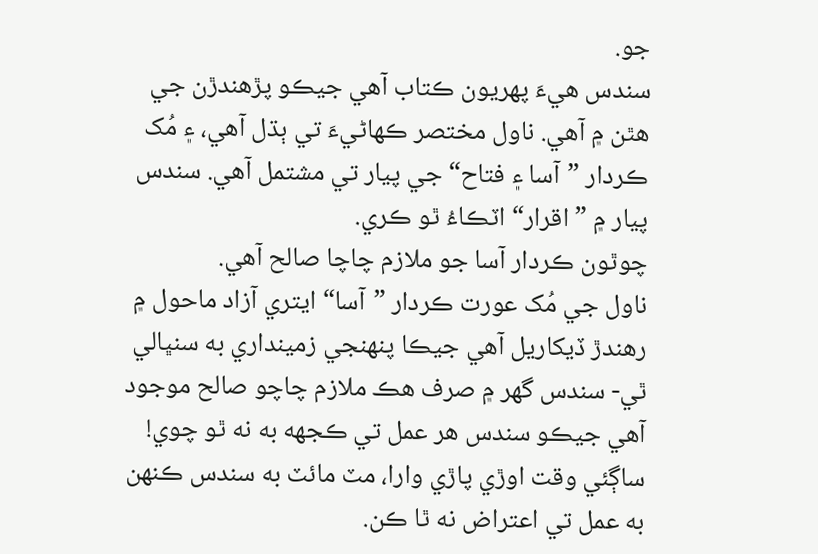جو.
سندس هيءَ پهريون ڪتاب آهي جيڪو پڙهندڙن جي هٿن ۾ آهي. ناول مختصر ڪهاڻيءَ تي ٻڌل آهي، ۽ مُک ڪردار ”آسا ۽ فتاح“ جي پيار تي مشتمل آهي. سندس پيار ۾ ”اقرار“ اٽڪاءُ ٿو ڪري.
چوٿون ڪردار آسا جو ملازم چاچا صالح آهي.
ناول جي مُک عورت ڪردار ”آسا“ ايتري آزاد ماحول ۾ رهندڙ ڏيکاريل آهي جيڪا پنهنجي زمينداري به سنڀالي ٿي- سندس گهر ۾ صرف هڪ ملازم چاچو صالح موجود آهي جيڪو سندس هر عمل تي ڪجهه به نه ٿو چوي! ساڳئي وقت اوڙي پاڙي وارا، مٽ مائٽ به سندس ڪنهن به عمل تي اعتراض نه ٿا ڪن.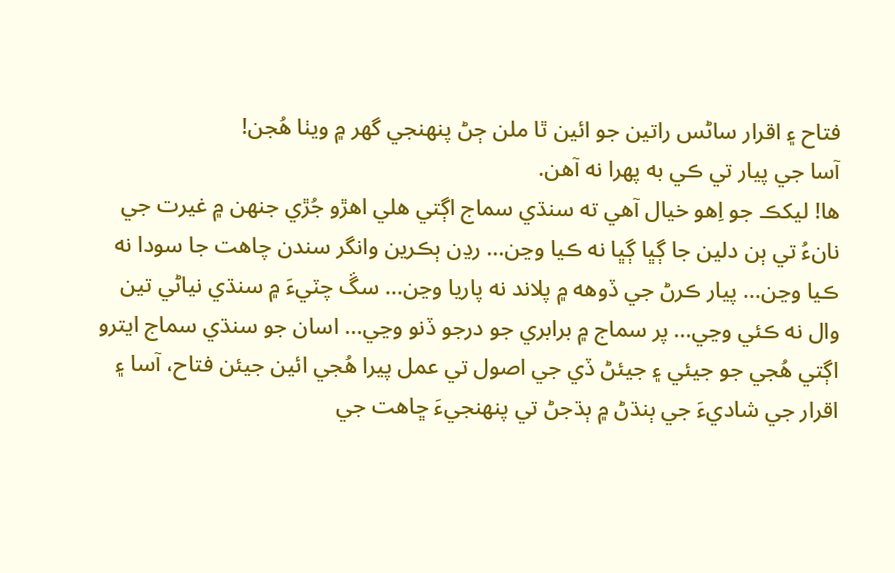فتاح ۽ اقرار ساڻس راتين جو ائين ٿا ملن ڄڻ پنهنجي گهر ۾ ويٺا هُجن!
آسا جي پيار تي ڪي به پهرا نه آهن.
ها! ليکڪ جو اِهو خيال آهي ته سنڌي سماج اڳتي هلي اهڙو جُڙي جنهن ۾ غيرت جي نانءُ تي ٻن دلين جا ڳڀا ڳڀا نه ڪيا وڃن... رڍن ٻڪرين وانگر سندن چاهت جا سودا نه ڪيا وڃن... پيار ڪرڻ جي ڏوهه ۾ پلاند نه پاريا وڃن... سڱ چٽيءَ ۾ سنڌي نياڻي تين وال نه ڪئي وڃي... پر سماج ۾ برابري جو درجو ڏنو وڃي... اسان جو سنڌي سماج ايترو اڳتي هُجي جو جيئي ۽ جيئڻ ڏي جي اصول تي عمل پيرا هُجي ائين جيئن فتاح، آسا ۽ اقرار جي شاديءَ جي ٻنڌڻ ۾ ٻڌجڻ تي پنهنجيءَ ڇاهت جي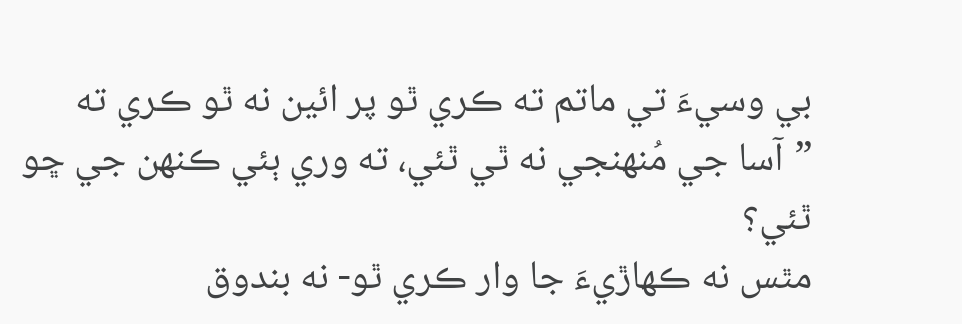بي وسيءَ تي ماتم ته ڪري ٿو پر ائين نه ٿو ڪري ته ”آسا جي مُنهنجي نه ٿي ٿئي، ته وري ٻئي ڪنهن جي ڇو ٿئي؟
مٿس نه ڪهاڙيءَ جا وار ڪري ٿو- نه بندوق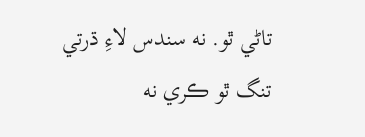تاڻي ٿو. نه سندس لاءِ ڌرتي تنگ ٿو ڪري نه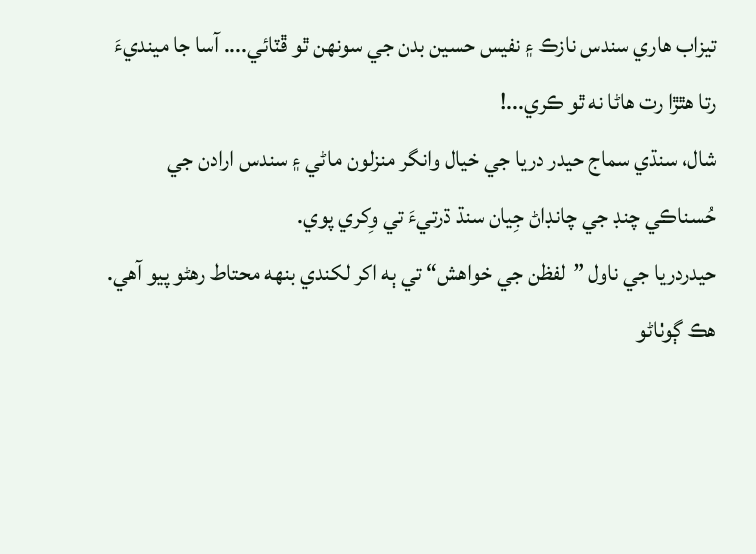تيزاب هاري سندس نازڪ ۽ نفيس حسين بدن جي سونهن ٿو ڦٽائي.... آسا جا مينديءَ رتا هٿڙا رت هاڻا نه ٿو ڪري...!
شال، سنڌي سماج حيدر دريا جي خيال وانگر منزلون ماڻي ۽ سندس ارادن جي حُسناڪي چنڊ جي چانڊاڻ جِيان سنڌ ڌرتيءَ تي وِکري پوي.
حيدردريا جي ناول ”لفظن جي خواهش“ تي ٻه اکر لکندي بنهه محتاط رهڻو پيو آهي. هڪ ڳوٺاڻو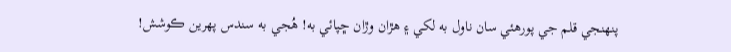پنهنجي قلم جي پورهئي سان ناول به لکي ۽ هڙان وڙان ڇپائي به! هُجي به سندس پهرين ڪوشش!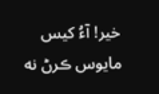خير! آءُ کيس مايوس ڪرڻ نه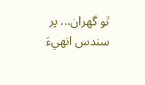ٿو گهران... پر سندس انهيءَ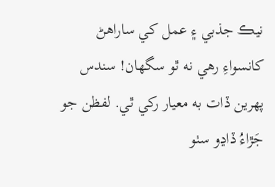نيڪ جذبي ۽ عمل کي ساراهڻ کانسواءِ رهي نه ٿو سگهان! سندس پهرين ڏات به معيار رکي ٿي. لفظن جو جَڙاءُ ڏاڍو سٺو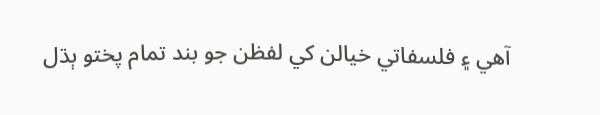آهي ۽ فلسفاتي خيالن کي لفظن جو بند تمام پختو ٻڌل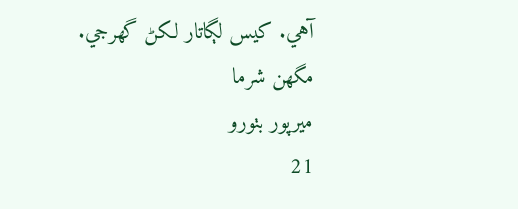آهي. کيس لڳاتار لکڻ گهرجي.
مگهن شرما
ميرپور بٺورو
21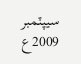سيپٽمبر 2009ع